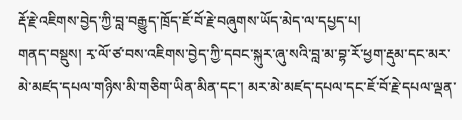རྡོ་རྗེ་འཇིགས་བྱེད་ཀྱི་བླ་བརྒྱུད་ཁྲོད་ཇོ་བོ་རྗེ་བཞུགས་ཡོད་མེད་ལ་དཔྱད་པ།
གནད་བསྡུས། རྭ་ལོ་ཙ་བས་འཇིགས་བྱེད་ཀྱི་དབང་སྐུར་ཞུ་སའི་བླ་མ་བྷ་རོ་ཕྱག་རྡུམ་དང་མར་མེ་མཛད་དཔལ་གཉིས་མི་གཅིག་ཡིན་མིན་དང་། མར་མེ་མཛད་དཔལ་དང་ཇོ་བོ་རྗེ་དཔལ་ལྡན་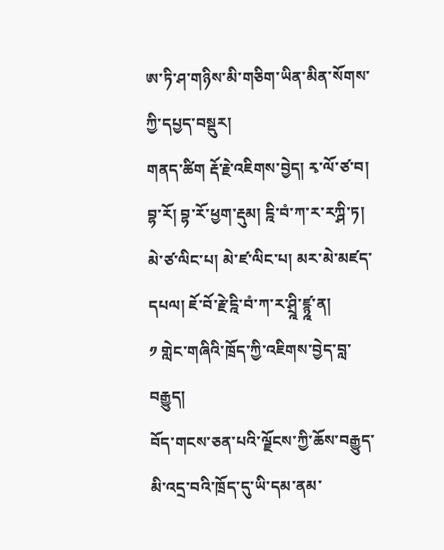ཨ་ཏི་ཤ་གཉིས་མི་གཅིག་ཡིན་མིན་སོགས་ཀྱི་དཔྱད་བསྡུར།
གནད་ཚིག རྡོ་རྗེ་འཇིགས་བྱེད། རྭ་ལོ་ཙ་བ། བྷ་རོ། བྷ་རོ་ཕྱག་རྡུམ། དྰི་བཾ་ཀ་ར་རཀྴི་ཏ། མེ་ཙ་ལིང་པ། མེ་ཛ་ལིང་པ། མར་མེ་མཛད་དཔལ། ཇོ་བོ་རྗེ་དྰི་བཾ་ཀ་ར་ཤྲྰི་ཛྙྰ་ན།
༡ གླེང་གཞིའི་ཁྲོད་ཀྱི་འཇིགས་བྱེད་བླ་བརྒྱུད།
བོད་གངས་ཅན་པའི་ལྗོངས་ཀྱི་ཆོས་བརྒྱུད་མི་འདྲ་བའི་ཁྲོད་དུ་ཡི་དམ་ནམ་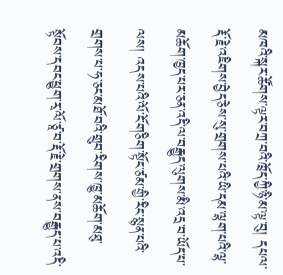མཁའི་སྐར་ཚོགས་ལྟར་བཀྲ་བའི་ཁྲོད་ཀྱི་ཉི་མ་ལྟ་བུ། དཔལ་རྡོ་རྗེ་འཇིགས་བྱེད་ཅེས་སུ་གྲགས་པའི་ཡི་དམ་ལྷག་པའི་ལྷ་མཆོག་ཁྱད་པར་ཅན་འདི་ལ་བརྒྱུད་ལུགས་མི་འདྲ་བ་ཡོད་པ་ལས། འདས་པའི་ལོ་ངོ་གཅིག་སྟོང་ཙམ་གྱི་རིང་སྙན་པའི་གྲགས་པ་ཧ་ཅང་མཐོ་བའི་གྲུབ་རིགས་ཁྱུ་མཆོག་མཐུ་སྟོབས་དབང་ཕྱུག་རྭ་ལོ་ཙཱ་བ་རྡོ་རྗེ་གྲགས་ནས་བརྒྱུད་པ་འདི་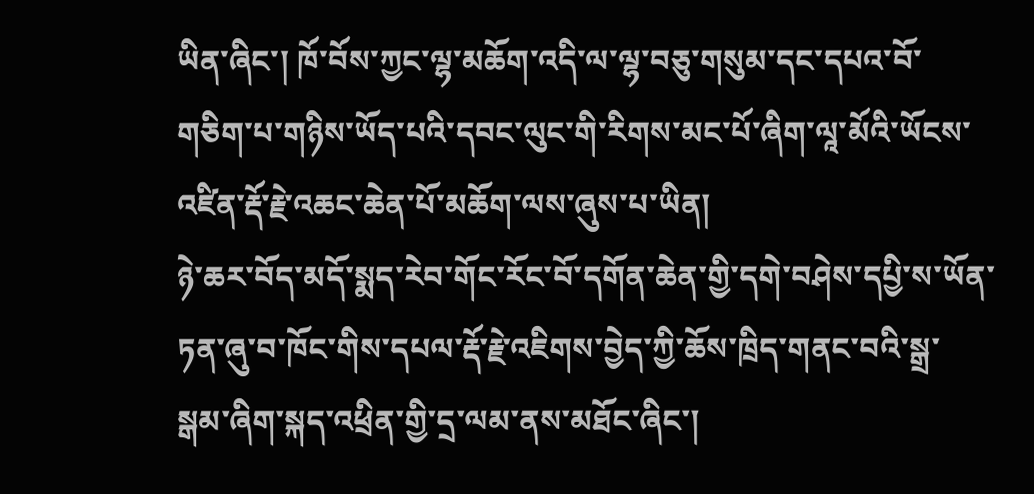ཡིན་ཞིང་། ཁོ་བོས་ཀྱང་ལྷ་མཆོག་འདི་ལ་ལྷ་བཅུ་གསུམ་དང་དཔའ་བོ་གཅིག་པ་གཉིས་ཡོད་པའི་དབང་ལུང་གི་རིགས་མང་པོ་ཞིག་ལཱ་མོའི་ཡོངས་འཛིན་རྡོ་རྗེ་འཆང་ཆེན་པོ་མཆོག་ལས་ཞུས་པ་ཡིན།
ཉེ་ཆར་བོད་མདོ་སྨད་རེབ་གོང་རོང་བོ་དགོན་ཆེན་གྱི་དགེ་བཤེས་དཔྱི་ས་ཡོན་ཏན་ཞུ་བ་ཁོང་གིས་དཔལ་རྡོ་རྗེ་འཇིགས་བྱེད་ཀྱི་ཆོས་ཁྲིད་གནང་བའི་སྒྲ་སྒམ་ཞིག་སྐད་འཕྲིན་གྱི་དྲ་ལམ་ནས་མཐོང་ཞིང་།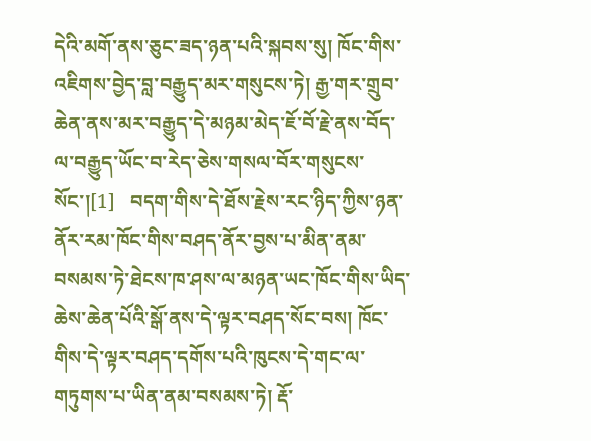དེའི་མགོ་ནས་ཅུང་ཟད་ཉན་པའི་སྐབས་སུ། ཁོང་གིས་འཇིགས་བྱེད་བླ་བརྒྱུད་མར་གསུངས་ཏེ། རྒྱ་གར་གྲུབ་ཆེན་ནས་མར་བརྒྱུད་དེ་མཉམ་མེད་ཇོ་བོ་རྗེ་ནས་བོད་ལ་བརྒྱུད་ཡོང་བ་རེད་ཅེས་གསལ་བོར་གསུངས་སོང་།[1]   བདག་གིས་དེ་ཐོས་རྗེས་རང་ཉིད་ཀྱིས་ཉན་ནོར་རམ་ཁོང་གིས་བཤད་ནོར་བྱས་པ་མིན་ནམ་བསམས་ཏེ་ཐེངས་ཁ་ཤས་ལ་མཉན་ཡང་ཁོང་གིས་ཡིད་ཆེས་ཆེན་པོའི་སྒོ་ནས་དེ་ལྟར་བཤད་སོང་བས། ཁོང་གིས་དེ་ལྟར་བཤད་དགོས་པའི་ཁུངས་དེ་གང་ལ་གཏུགས་པ་ཡིན་ནམ་བསམས་ཏེ། རྡོ་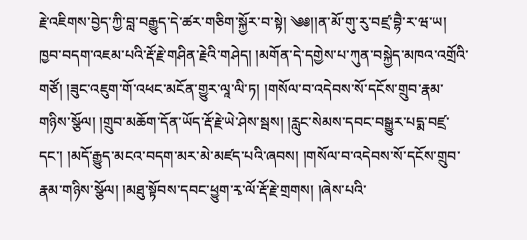རྗེ་འཇིགས་བྱེད་ཀྱི་བླ་བརྒྱུད་དེ་ཚར་གཅིག་སྐྱོར་བ་སྟེ། ༄༅།།ན་མོ་གུ་རུ་བཛྲ་བྷཻ་ར་ཝ་ཡ། ཁྱབ་བདག་འཇམ་པའི་རྡོ་རྗེ་གཤིན་རྗེའི་གཤེད། །མགོན་དེ་དགྱེས་པ་ཀུན་བསྐྱེད་མཁའ་འགྲོའི་གཙོ། །ཟུང་འཇུག་གོ་འཕང་མངོན་གྱུར་ལཱ་ལི་ཏ། །གསོལ་བ་འདེབས་སོ་དངོས་གྲུབ་རྣམ་གཉིས་སྩོལ། །གྲུབ་མཆོག་དོན་ཡོད་རྡོ་རྗེ་ཡེ་ཤེས་སྦས། །རླུང་སེམས་དབང་བསྒྱུར་པདྨ་བཛྲ་དང་། །མདོ་རྒྱུད་མངའ་བདག་མར་མེ་མཛད་པའི་ཞབས། །གསོལ་བ་འདེབས་སོ་དངོས་གྲུབ་རྣམ་གཉིས་སྩོལ། །མཐུ་སྟོབས་དབང་ཕྱུག་རྭ་ལོ་རྡོ་རྗེ་གྲགས། །ཞེས་པའི་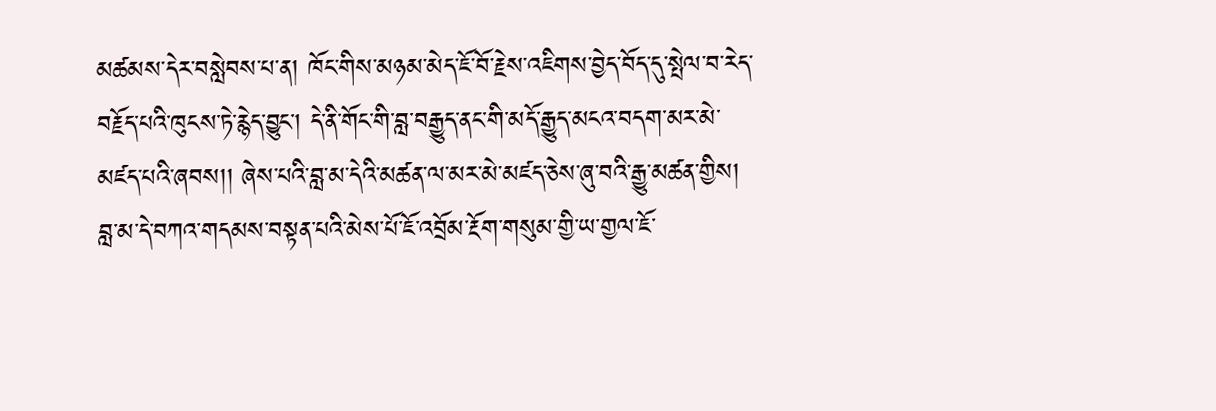མཚམས་དེར་བསླེབས་པ་ན། ཁོང་གིས་མཉམ་མེད་ཇོ་བོ་རྗེས་འཇིགས་བྱེད་བོད་དུ་སྤེལ་བ་རེད་བརྗོད་པའི་ཁུངས་ཏེ་རྙེད་བྱུང་། དེ་ནི་གོང་གི་བླ་བརྒྱུད་ནང་གི་མདོ་རྒྱུད་མངའ་བདག་མར་མེ་མཛད་པའི་ཞབས།། ཞེས་པའི་བླ་མ་དེའི་མཚན་ལ་མར་མེ་མཛད་ཅེས་ཞུ་བའི་རྒྱུ་མཚན་གྱིས། བླ་མ་དེ་བཀའ་གདམས་བསྟན་པའི་མེས་པོ་ཇོ་འབྲོམ་རྔོག་གསུམ་གྱི་ཡ་གྱལ་ཇོ་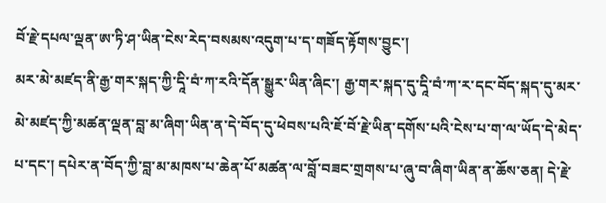བོ་རྗེ་དཔལ་ལྡན་ཨ་ཏི་ཤ་ཡིན་ངེས་རེད་བསམས་འདུག་པ་ད་གཟོད་རྟོགས་བྱུང་།
མར་མེ་མཛད་ནི་རྒྱ་གར་སྐད་ཀྱི་དཱི་བཾ་ཀ་རའི་དོན་སྒྱུར་ཡིན་ཞིང་། རྒྱ་གར་སྐད་དུ་དཱི་བཾ་ཀ་ར་དང་བོད་སྐད་དུ་མར་མེ་མཛད་ཀྱི་མཚན་ལྡན་བླ་མ་ཞིག་ཡིན་ན་དེ་བོད་དུ་ཕེབས་པའི་ཇོ་བོ་རྗེ་ཡིན་དགོས་པའི་ངེས་པ་ག་ལ་ཡོད་དེ་མེད་པ་དང་། དཔེར་ན་བོད་ཀྱི་བླ་མ་མཁས་པ་ཆེན་པོ་མཚན་ལ་བློ་བཟང་གྲགས་པ་ཞུ་བ་ཞིག་ཡིན་ན་ཆོས་ཅན། དེ་རྗེ་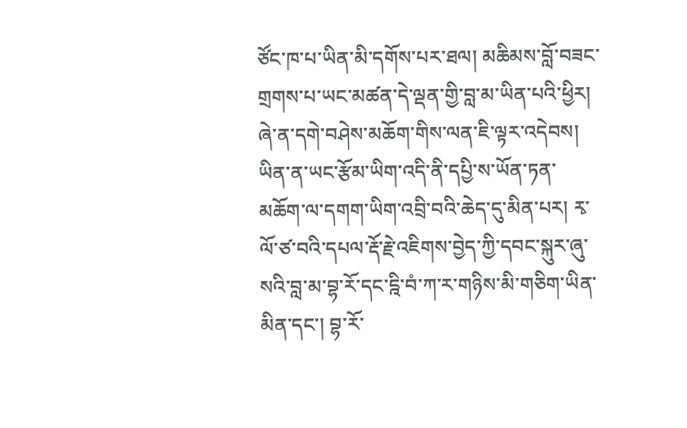ཙོང་ཁ་པ་ཡིན་མི་དགོས་པར་ཐལ། མཆིམས་བློ་བཟང་གྲགས་པ་ཡང་མཚན་དེ་ལྡན་གྱི་བླ་མ་ཡིན་པའི་ཕྱིར། ཞེ་ན་དགེ་བཤེས་མཆོག་གིས་ལན་ཇི་ལྟར་འདེབས། ཡིན་ན་ཡང་རྩོམ་ཡིག་འདི་ནི་དཔྱི་ས་ཡོན་ཏན་མཆོག་ལ་དགག་ཡིག་འབྲི་བའི་ཆེད་དུ་མིན་པར། རྭ་ལོ་ཙ་བའི་དཔལ་རྡོ་རྗེ་འཇིགས་བྱེད་ཀྱི་དབང་སྐུར་ཞུ་སའི་བླ་མ་བྷ་རོ་དང་དྰི་བཾ་ཀ་ར་གཉིས་མི་གཅིག་ཡིན་མིན་དང་། བྷ་རོ་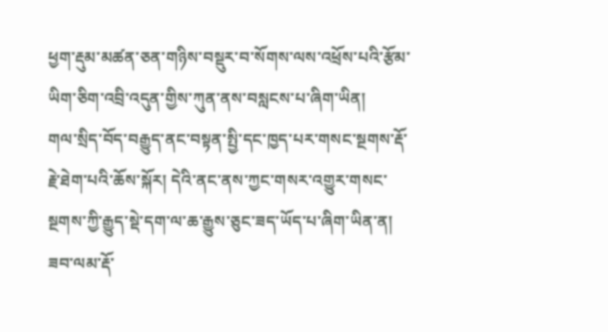ཕྱག་རྡུམ་མཚན་ཅན་གཉིས་བསྡུར་བ་སོགས་ལས་འཕྲོས་པའི་རྩོམ་ཡིག་ཅིག་འབྲི་འདུན་གྱིས་ཀུན་ནས་བསླངས་པ་ཞིག་ཡིན།
གལ་སྲིད་བོད་བརྒྱུད་ནང་བསྟན་སྤྱི་དང་ཁྱད་པར་གསང་སྔགས་རྡོ་རྗེ་ཐེག་པའི་ཆོས་སྐོར། དེའི་ནང་ནས་ཀྱང་གསར་འགྱུར་གསང་སྔགས་ཀྱི་རྒྱུད་སྡེ་དག་ལ་ཆ་རྒྱུས་ཅུང་ཟད་ཡོད་པ་ཞིག་ཡིན་ན། ཟབ་ལམ་རྡོ་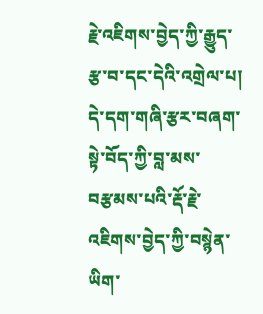རྗེ་འཇིགས་བྱེད་ཀྱི་རྒྱུད་རྩ་བ་དང་དེའི་འགྲེལ་པ། དེ་དག་གཞི་རྩར་བཞག་སྟེ་བོད་ཀྱི་བླ་མས་བརྩམས་པའི་རྡོ་རྗེ་འཇིགས་བྱེད་ཀྱི་བསྙེན་ཡིག་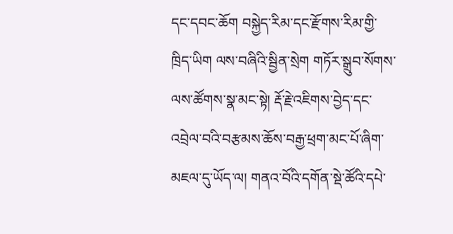དང་དབང་ཆོག བསྐྱེད་རིམ་དང་རྫོགས་རིམ་གྱི་ཁྲིད་ཡིག ལས་བཞིའི་སྦྱིན་སྲེག གཏོར་སྒྲུབ་སོགས་ལས་ཚོགས་སྣ་མང་སྟེ། རྡོ་རྗེ་འཇིགས་བྱེད་དང་འབྲེལ་བའི་བརྩམས་ཆོས་བརྒྱ་ཕྲག་མང་པོ་ཞིག་མཇལ་དུ་ཡོད་ལ། གནའ་བོའི་དགོན་སྡེ་ཚོའི་དཔེ་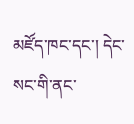མཛོད་ཁང་དང་། དེང་སང་གི་ནང་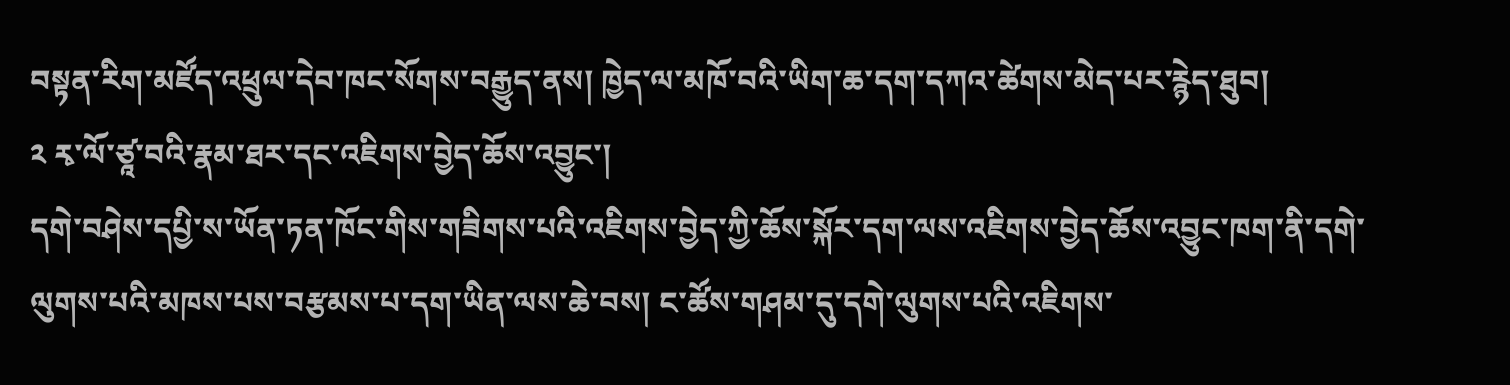བསྟན་རིག་མཛོད་འཕྲུལ་དེབ་ཁང་སོགས་བརྒྱུད་ནས། ཁྱེད་ལ་མཁོ་བའི་ཡིག་ཆ་དག་དཀའ་ཚེགས་མེད་པར་རྙེད་ཐུབ།
༢ རྭ་ལོ་ཙཱ་བའི་རྣམ་ཐར་དང་འཇིགས་བྱེད་ཆོས་འབྱུང་།
དགེ་བཤེས་དཔྱི་ས་ཡོན་ཏན་ཁོང་གིས་གཟིགས་པའི་འཇིགས་བྱེད་ཀྱི་ཆོས་སྐོར་དག་ལས་འཇིགས་བྱེད་ཆོས་འབྱུང་ཁག་ནི་དགེ་ལུགས་པའི་མཁས་པས་བརྩམས་པ་དག་ཡིན་ལས་ཆེ་བས། ང་ཚོས་གཤམ་དུ་དགེ་ལུགས་པའི་འཇིགས་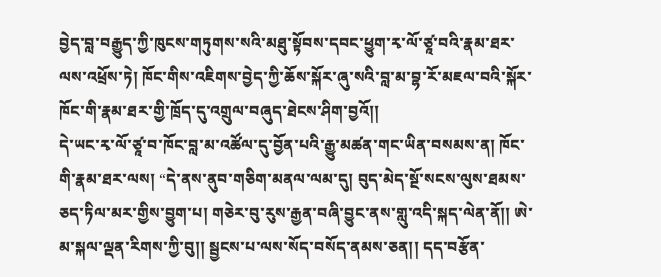བྱེད་བླ་བརྒྱུད་ཀྱི་ཁུངས་གཏུགས་སའི་མཐུ་སྟོབས་དབང་ཕྱུག་རྭ་ལོ་ཙཱ་བའི་རྣམ་ཐར་ལས་འཕྲོས་ཏེ། ཁོང་གིས་འཇིགས་བྱེད་ཀྱི་ཆོས་སྐོར་ཞུ་སའི་བླ་མ་བྷ་རོ་མཇལ་བའི་སྐོར་ཁོང་གི་རྣམ་ཐར་གྱི་ཁྲོད་དུ་འགྲུལ་བཞུད་ཐེངས་ཤིག་བྱའོ།།
དེ་ཡང་རྭ་ལོ་ཙཱ་བ་ཁོང་བླ་མ་འཚོལ་དུ་བྱོན་པའི་རྒྱུ་མཚན་གང་ཡིན་བསམས་ན། ཁོང་གི་རྣམ་ཐར་ལས། “དེ་ནས་ནུབ་གཅིག་མནལ་ལམ་དུ། བུད་མེད་སྔོ་སངས་ལུས་ཐམས་ཅད་ཏིལ་མར་གྱིས་བྱུག་པ། གཅེར་བུ་རུས་རྒྱན་བཞི་བྱུང་ནས་གླུ་འདི་སྐད་ལེན་ནོ།། ཨེ་མ་སྐལ་ལྡན་རིགས་ཀྱི་བུ།། སྦྱངས་པ་ལས་སོད་བསོད་ནམས་ཅན།། དད་བརྩོན་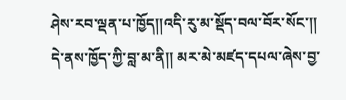ཤེས་རབ་ལྡན་པ་ཁྱོད།།འདི་རུ་མ་སྡོད་བལ་བོར་སོང་།། དེ་ནས་ཁྱོད་ཀྱི་བླ་མ་ནི།། མར་མེ་མཛད་དཔལ་ཞེས་བྱ་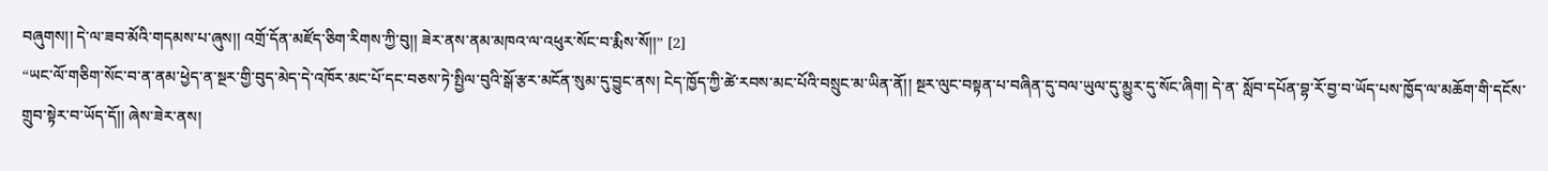བཞུགས།། དེ་ལ་ཟབ་མོའི་གདམས་པ་ཞུས།། འགྲོ་དོན་མཛོད་ཅིག་རིགས་ཀྱི་བུ།། ཟེར་ནས་ནམ་མཁའ་ལ་འཕུར་སོང་བ་རྨིས་སོ།།” [2]
“ཡང་ལོ་གཅིག་སོང་བ་ན་ནམ་ཕྱེད་ན་སྔར་གྱི་བུད་མེད་དེ་འཁོར་མང་པོ་དང་བཅས་ཏེ་སྤྱིལ་བུའི་སྒོ་རྩར་མངོན་སུམ་དུ་བྱུང་ནས། ངེད་ཁྱོད་ཀྱི་ཚེ་རབས་མང་པོའི་བསྲུང་མ་ཡིན་ནོ།། སྔར་ལུང་བསྟན་པ་བཞིན་དུ་བལ་ཡུལ་དུ་མྱུར་དུ་སོང་ཞིག། དེ་ན་ སློབ་དཔོན་བྷ་རོ་བྱ་བ་ཡོད་པས་ཁྱོད་ལ་མཆོག་གི་དངོས་གྲུབ་སྟེར་བ་ཡོད་དོ།། ཞེས་ཟེར་ནས།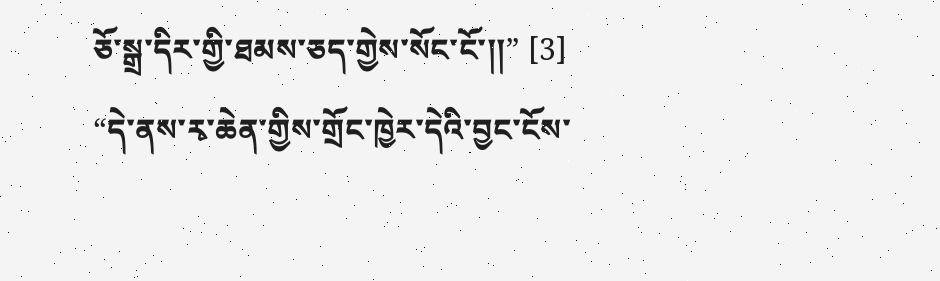ཅོ་སྒྲ་དིར་གྱི་ཐམས་ཅད་གྱེས་སོང་ངོ་།།” [3]
“དེ་ནས་རྭ་ཆེན་གྱིས་གྲོང་ཁྱེར་དེའི་བྱང་ངོས་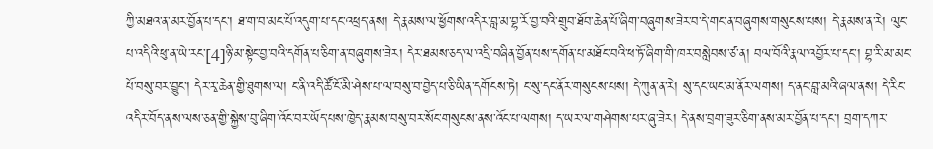ཀྱི་མཐའ་ན་མར་བྱོན་པ་དང་། ཐ་ག་བ་མང་པོ་འདུག་པ་དང་འཕྲད་ནས། དེ་རྣམས་ལ་ཕྱོགས་འདིར་བླ་མ་བྷ་རོ་བྱ་བའི་གྲུབ་ཐོབ་ཆེན་པོ་ཞིག་བཞུགས་ཟེར་བ་དེ་གང་ན་བཞུགས་གསུངས་པས། དེ་རྣམས་ན་རེ། ལུང་པ་འདིའི་ཕུ་ན་ཡེ་རང་[4]ཉི་མ་སྟེང་བྱ་བའི་དགོན་པ་ཅིག་ན་བཞུགས་ཟེར། དེར་ཐམས་ཅད་ལ་འདྲི་བཞིན་བྱོན་པས་དགོན་པ་མཐོང་བའི་ཕ་ཏོ་ཞིག་གི་ཁར་བསླེབས་ཙ་ན། བལ་བོའི་རྣལ་འབྱོར་པ་དང་། བྷ་རི་མ་མང་པོ་བསུ་བར་བྱུང་། དེར་རྭ་ཆེན་གྱི་ཐུགས་ལ། ང་ནི་འདི་ཚོ་ངོ་མི་ཤེས་པ་ལ་བསུ་བ་བྱེད་པ་ཅི་ཡིན་དགོངས་ཏེ། ང་སུ་དང་ནོར་གསུངས་པས། དེ་ཀུན་ན་རེ། སུ་དང་ཡང་མ་ནོར་ལགས། ད་ནང་བླ་མའི་ཞལ་ནས། དེ་རིང་འདིར་བོད་ནས་ལས་ཅན་གྱི་སྐྱེས་བུ་ཞིག་འོང་བར་ཡོད་པས་ཁྱེད་རྣམས་བསུ་བར་སོང་གསུངས་ནས་འོང་པ་ལགས། ད་ཡར་ལ་གཤེགས་པར་ཞུ་ཟེར། དེ་ནས་བྲག་ཟུར་ཅིག་ནས་མར་བྱོན་པ་དང་། བྲག་དཀར་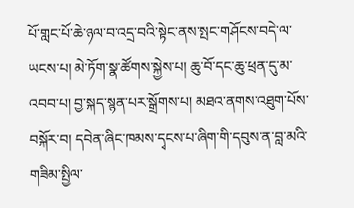པོ་གླང་པོ་ཆེ་ཉལ་བ་འདྲ་བའི་སྟེང་ནས་སྤང་གཤོངས་བདེ་ལ་ཡངས་པ། མེ་ཏོག་སྣ་ཚོགས་སྐྱེས་པ། ཆུ་བོ་དང་ཆུ་ཕྲན་དུ་མ་འབབ་པ། བྱ་སྐད་སྙན་པར་སྒྲོགས་པ། མཐའ་ནགས་འཐུག་པོས་བསྐོར་བ། དབེན་ཞིང་ཁམས་དྭངས་པ་ཞིག་གི་དབུས་ན་བླ་མའི་གཟིམ་སྤྱིལ་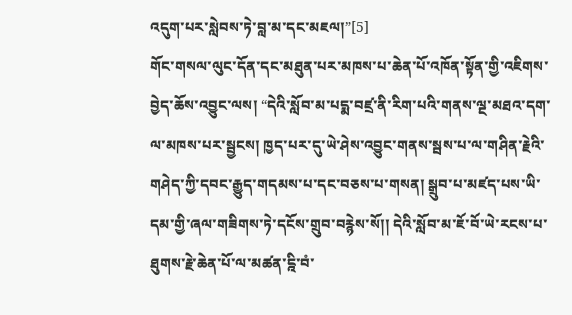འདུག་པར་སླེབས་ཏེ་བླ་མ་དང་མཇལ།”[5]
གོང་གསལ་ལུང་དོན་དང་མཐུན་པར་མཁས་པ་ཆེན་པོ་འཁོན་སྟོན་གྱི་འཇིགས་བྱེད་ཆོས་འབྱུང་ལས། “དེའི་སློབ་མ་པདྨ་བཛྲ་ནི་རིག་པའི་གནས་ལྔ་མཐའ་དག་ལ་མཁས་པར་སྦྱངས། ཁྱད་པར་དུ་ཡེ་ཤེས་འབྱུང་གནས་སྦས་པ་ལ་གཤིན་རྗེའི་གཤེད་ཀྱི་དབང་རྒྱུད་གདམས་པ་དང་བཅས་པ་གསན། སྒྲུབ་པ་མཛད་པས་ཡི་དམ་གྱི་ཞལ་གཟིགས་ཏེ་དངོས་གྲུབ་བརྙེས་སོ།། དེའི་སློབ་མ་ཇོ་བོ་ཡེ་རངས་པ་ཐུགས་རྗེ་ཆེན་པོ་ལ་མཚན་དྰི་བཾ་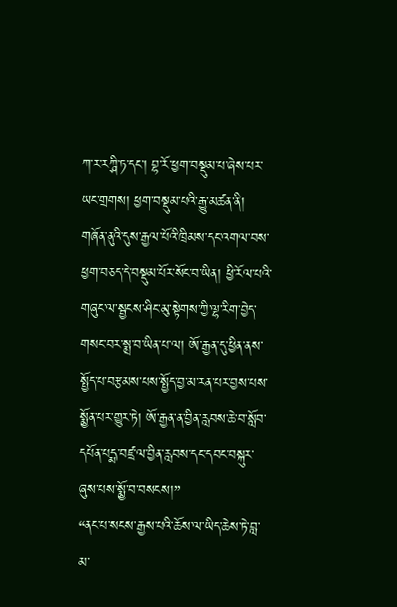ཀ་ར་རཀྴི་ཏ་དང་། བྷ་རོ་ཕྱག་བསྡུམ་པ་ཞེས་པར་ཡང་གྲགས། ཕྱག་བསྡུམ་པའི་རྒྱུ་མཚན་ནི། གཞོན་ནུའི་དུས་རྒྱལ་པོའི་ཁྲིམས་དང་འགལ་བས་ཕྱག་བཅད་དེ་བསྡུམ་པོར་སོང་བ་ཡིན། ཕྱི་རོལ་པའི་གཞུང་ལ་སྦྱངས་ཤིང་མུ་སྟེགས་ཀྱི་ལྷ་རིག་བྱེད་གསང་བར་སྨྲ་བ་ཡིན་པ་ལ། ཨོ་རྒྱན་དུ་ཕྱིན་ནས་སྤྱོད་པ་བརྩམས་པས་སྤྱོད་བྱ་མ་རན་པར་བྱས་པས་སྨྱོན་པར་གྱུར་ཏེ། ཨོ་རྒྱན་ན་བྱིན་རླབས་ཆེ་བ་སློབ་དཔོན་པདྨ་བཛྲ་ལ་བྱིན་རླབས་དང་དབང་བསྐུར་ཞུས་པས་སྨྱོ་བ་བསངས།”
“ནང་པ་སངས་རྒྱས་པའི་ཆོས་ལ་ཡིད་ཆེས་ཏེ་བླ་མ་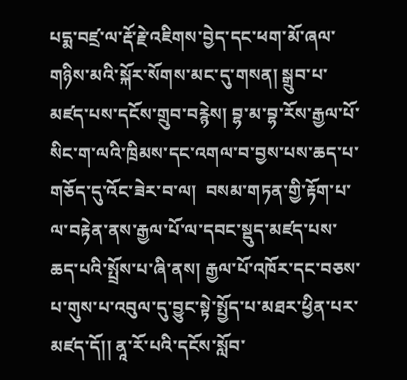པདྨ་བཛྲ་ལ་རྡོ་རྗེ་འཇིགས་བྱེད་དང་ཕག་མོ་ཞལ་གཉིས་མའི་སྐོར་སོགས་མང་དུ་གསན། སྒྲུབ་པ་མཛད་པས་དངོས་གྲུབ་བརྙེས། བྷ་མ་བྷ་རོས་རྒྱལ་པོ་སིང་ག་ལའི་ཁྲིམས་དང་འགལ་བ་བྱས་པས་ཆད་པ་གཅོད་དུ་འོང་ཟེར་བ་ལ།  བསམ་གཏན་གྱི་རྟོག་པ་ལ་བརྟེན་ནས་རྒྱལ་པོ་ལ་དབང་སྡུད་མཛད་པས་ཆད་པའི་སྤྲོས་པ་ཞི་ནས། རྒྱལ་པོ་འཁོར་དང་བཅས་པ་གུས་པ་འབུལ་དུ་བྱུང་སྟེ་སྤྱོད་པ་མཐར་ཕྱིན་པར་མཛད་དོ།། ནཱ་རོ་པའི་དངོས་སློབ་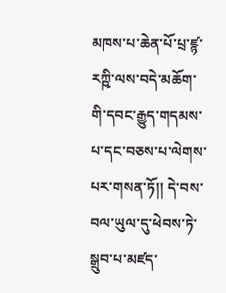མཁས་པ་ཆེན་པོ་པྲ་ཛྙ་རཀྵི་ལས་བདེ་མཆོག་གི་དབང་རྒྱུད་གདམས་པ་དང་བཅས་པ་ལེགས་པར་གསན་ཏོ།། དེ་བས་བལ་ཡུལ་དུ་ཕེབས་ཏེ་སྒྲུབ་པ་མཛད་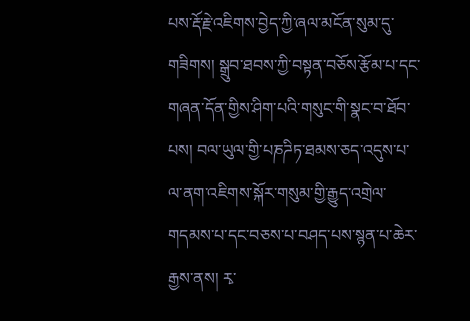པས་རྡོ་རྗེ་འཇིགས་བྱེད་ཀྱི་ཞལ་མངོན་སུམ་དུ་གཟིགས། སྒྲུབ་ཐབས་ཀྱི་བསྟན་བཅོས་རྩོམ་པ་དང་གཞན་དོན་གྱིས་ཤིག་པའི་གསུང་གི་སྣང་བ་ཐོབ་པས། བལ་ཡུལ་གྱི་པཎཌིཏ་ཐམས་ཅད་འདུས་པ་ལ་ནག་འཇིགས་སྐོར་གསུམ་གྱི་རྒྱུད་འགྲེལ་གདམས་པ་དང་བཅས་པ་བཤད་པས་སྙན་པ་ཆེར་རྒྱས་ནས། རྭ་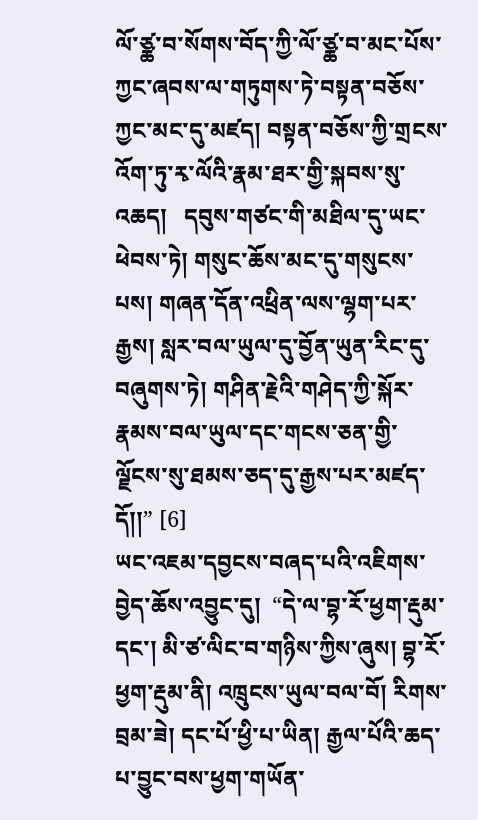ལོ་ཙྪ་བ་སོགས་བོད་ཀྱི་ལོ་ཙྪ་བ་མང་པོས་ཀྱང་ཞབས་ལ་གཏུགས་ཏེ་བསྟན་བཅོས་ཀྱང་མང་དུ་མཛད། བསྟན་བཅོས་ཀྱི་གྲངས་འོག་ཏུ་རྭ་ལོའི་རྣམ་ཐར་གྱི་སྐབས་སུ་འཆད།   དབུས་གཙང་གི་མཐིལ་དུ་ཡང་ཕེབས་ཏེ། གསུང་ཆོས་མང་དུ་གསུངས་པས། གཞན་དོན་འཕྲིན་ལས་ལྷག་པར་རྒྱས། སླར་བལ་ཡུལ་དུ་བྱོན་ཡུན་རིང་དུ་བཞུགས་ཏེ། གཤིན་རྗེའི་གཤེད་ཀྱི་སྐོར་རྣམས་བལ་ཡུལ་དང་གངས་ཅན་གྱི་ལྗོངས་སུ་ཐམས་ཅད་དུ་རྒྱས་པར་མཛད་དོ།།” [6]
ཡང་འཇམ་དབྱངས་བཞད་པའི་འཇིགས་བྱེད་ཆོས་འབྱུང་དུ།  “དེ་ལ་བྷ་རོ་ཕྱག་རྡུམ་དང་། མི་ཙ་ལིང་བ་གཉིས་ཀྱིས་ཞུས། བྷ་རོ་ཕྱག་རྡུམ་ནི། འཁྲུངས་ཡུལ་བལ་བོ། རིགས་བྲམ་ཟེ། དང་པོ་ཕྱི་པ་ཡིན། རྒྱལ་པོའི་ཆད་པ་བྱུང་བས་ཕྱག་གཡོན་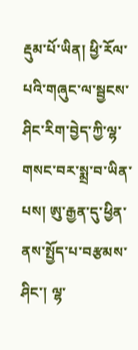རྡུམ་པོ་ཡིན། ཕྱི་རོལ་པའི་གཞུང་ལ་སྦྱངས་ཤིང་རིག་བྱེད་ཀྱི་ལྷ་གསང་བར་སྨྲ་བ་ཡིན་པས། ཨུ་རྒྱན་དུ་ཕྱིན་ནས་སྤྱོད་པ་བརྩམས་ཤིང་། ལྷ་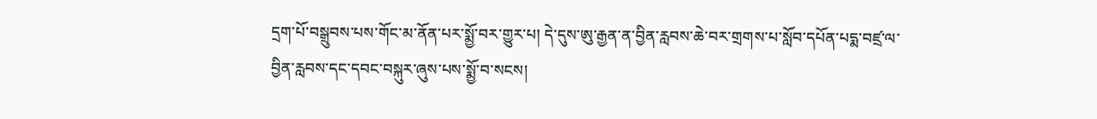དྲག་པོ་བསྒྲུབས་པས་གོང་མ་ནོན་པར་སྨྱོ་བར་གྱུར་པ། དེ་དུས་ཨུ་རྒྱན་ན་བྱིན་རླབས་ཆེ་བར་གྲགས་པ་སློབ་དཔོན་པདྨ་བཛྲ་ལ་བྱིན་རླབས་དང་དབང་བསྐུར་ཞུས་པས་སྨྱོ་བ་སངས།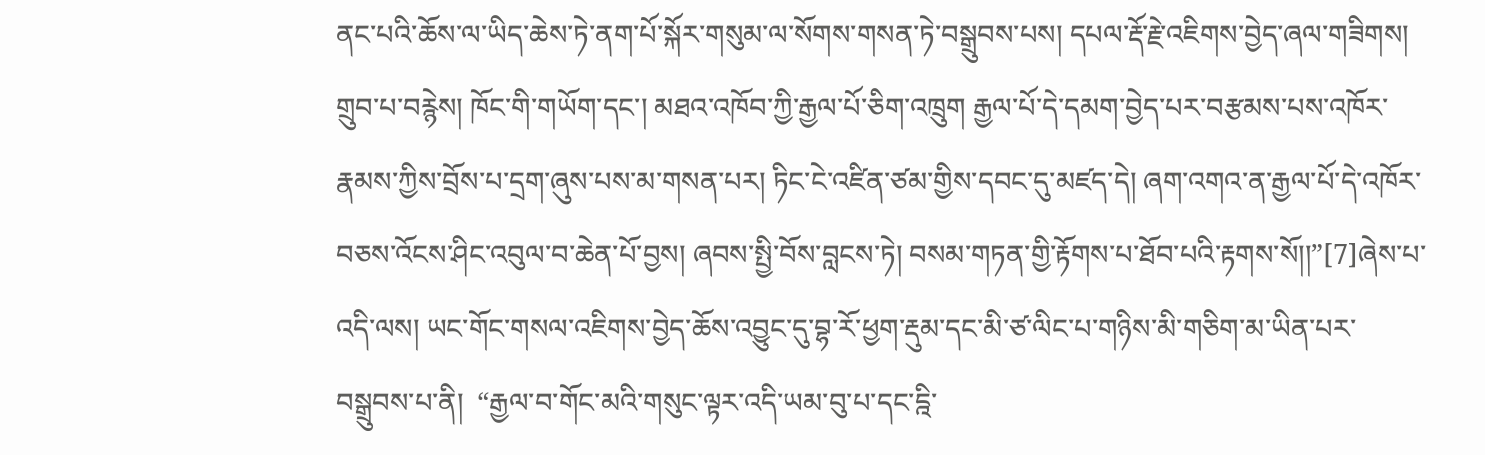ནང་པའི་ཆོས་ལ་ཡིད་ཆེས་ཏེ་ནག་པོ་སྐོར་གསུམ་ལ་སོགས་གསན་ཏེ་བསྒྲུབས་པས། དཔལ་རྡོ་རྗེ་འཇིགས་བྱེད་ཞལ་གཟིགས། གྲུབ་པ་བརྙེས། ཁོང་གི་གཡོག་དང་། མཐའ་འཁོབ་ཀྱི་རྒྱལ་པོ་ཅིག་འཁྲུག རྒྱལ་པོ་དེ་དམག་བྱེད་པར་བརྩམས་པས་འཁོར་རྣམས་ཀྱིས་བྲོས་པ་དྲག་ཞུས་པས་མ་གསན་པར། ཏིང་ངེ་འཛིན་ཙམ་གྱིས་དབང་དུ་མཛད་དེ། ཞག་འགའ་ན་རྒྱལ་པོ་དེ་འཁོར་བཅས་འོངས་ཤིང་འབུལ་བ་ཆེན་པོ་བྱས། ཞབས་སྤྱི་བོས་བླངས་ཏེ། བསམ་གཏན་གྱི་རྟོགས་པ་ཐོབ་པའི་རྟགས་སོ།།”[7]ཞེས་པ་འདི་ལས། ཡང་གོང་གསལ་འཇིགས་བྱེད་ཆོས་འབྱུང་དུ་བྷ་རོ་ཕྱག་རྡུམ་དང་མི་ཙ་ལིང་པ་གཉིས་མི་གཅིག་མ་ཡིན་པར་བསྒྲུབས་པ་ནི།  “རྒྱལ་བ་གོང་མའི་གསུང་ལྟར་འདི་ཡམ་བུ་པ་དང་དྰི་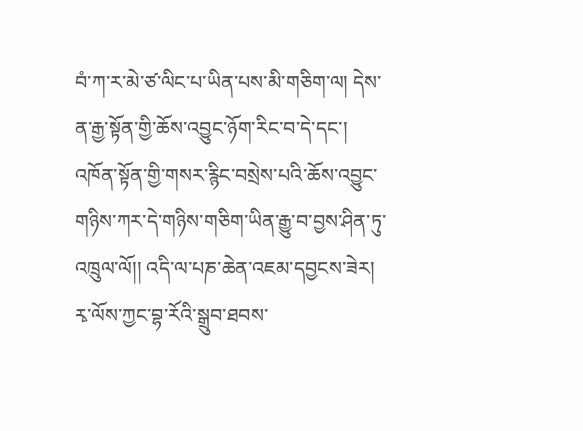བཾ་ཀ་ར་མེ་ཙ་ལིང་པ་ཡིན་པས་མི་གཅིག་ལ། དེས་ན་རྒྱ་སྟོན་གྱི་ཆོས་འབྱུང་ཉོག་རིང་བ་དེ་དང་། འཁོན་སྟོན་གྱི་གསར་རྙིང་བསྲེས་པའི་ཆོས་འབྱུང་གཉིས་ཀར་དེ་གཉིས་གཅིག་ཡིན་རྒྱུ་བ་བྱས་ཤིན་ཏུ་འཁྲུལ་ལོ།། འདི་ལ་པཎ་ཆེན་འཇམ་དབྱངས་ཟེར། རྭ་ལོས་ཀྱང་བྷ་རོའི་སྒྲུབ་ཐབས་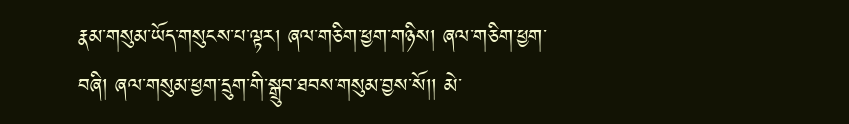རྣམ་གསུམ་ཡོད་གསུངས་པ་ལྟར། ཞལ་གཅིག་ཕྱག་གཉིས། ཞལ་གཅིག་ཕྱག་བཞི། ཞལ་གསུམ་ཕྱག་དྲུག་གི་སྒྲུབ་ཐབས་གསུམ་བྱས་སོ།། མེ་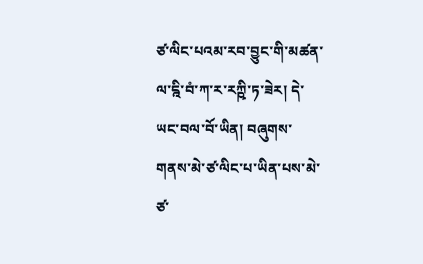ཙ་ལིང་པའམ་རབ་བྱུང་གི་མཚན་ལ་དྰི་བཾ་ཀ་ར་རཀྵི་ཏ་ཟེར། དེ་ཡང་བལ་བོ་ཡིན། བཞུགས་གནས་མེ་ཙ་ལིང་པ་ཡིན་པས་མེ་ཙ་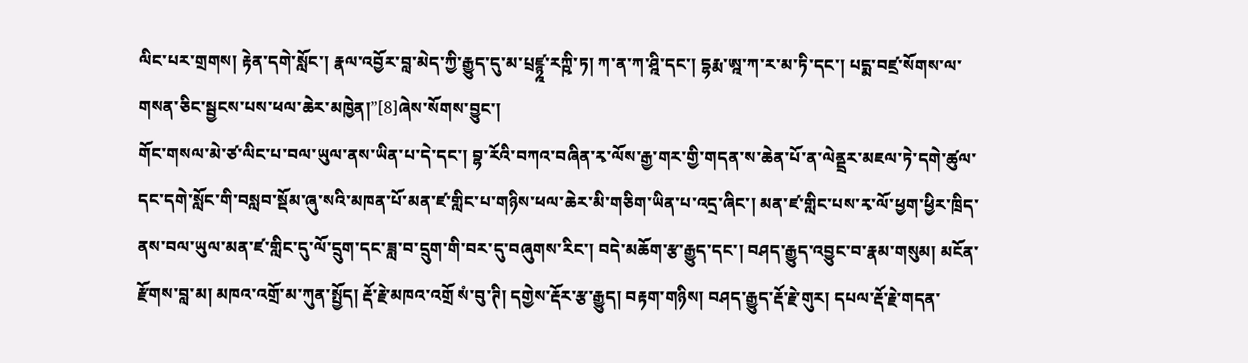ལིང་པར་གྲགས། རྟེན་དགེ་སློང་། རྣལ་འབྱོར་བླ་མེད་ཀྱི་རྒྱུད་དུ་མ་པྲཛྙྰ་རཀྵི་ཏ། ཀ་ན་ཀ་ཤྰི་དང་། དྷརྨ་ཨྰ་ཀ་ར་མ་ཏི་དང་། པདྨ་བཛྲ་སོགས་ལ་གསན་ཅིང་སྦྱངས་པས་ཕལ་ཆེར་མཁྱེན།”[8]ཞེས་སོགས་བྱུང་།
གོང་གསལ་མེ་ཙ་ལིང་པ་བལ་ཡུལ་ནས་ཡིན་པ་དེ་དང་། བྷ་རོའི་བཀའ་བཞིན་རྭ་ལོས་རྒྱ་གར་གྱི་གདན་ས་ཆེན་པོ་ན་ལེནྡྲར་མཇལ་ཏེ་དགེ་ཚུལ་དང་དགེ་སློང་གི་བསླབ་སྡོམ་ཞུ་སའི་མཁན་པོ་མན་ཛ་གླིང་པ་གཉིས་ཕལ་ཆེར་མི་གཅིག་ཡིན་པ་འདྲ་ཞིང་། མན་ཛ་གླིང་པས་རྭ་ལོ་ཕྱག་ཕྱིར་ཁྲིད་ནས་བལ་ཡུལ་མན་ཛ་གླིང་དུ་ལོ་དྲུག་དང་ཟླ་བ་དྲུག་གི་བར་དུ་བཞུགས་རིང་། བདེ་མཆོག་རྩ་རྒྱུད་དང་། བཤད་རྒྱུད་འབྱུང་བ་རྣམ་གསུམ། མངོན་རྫོགས་བླ་མ། མཁའ་འགྲོ་མ་ཀུན་སྤྱོད། རྡོ་རྗེ་མཁའ་འགྲོ སཾ་བུ་ཊི། དགྱེས་རྡོར་རྩ་རྒྱུད། བརྟག་གཉིས། བཤད་རྒྱུད་རྡོ་རྗེ་གུར། དཔལ་རྡོ་རྗེ་གདན་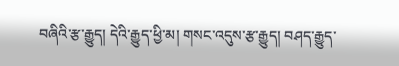བཞིའི་རྩ་རྒྱུད། དེའི་རྒྱུད་ཕྱི་མ། གསང་འདུས་རྩ་རྒྱུད། བཤད་རྒྱུད་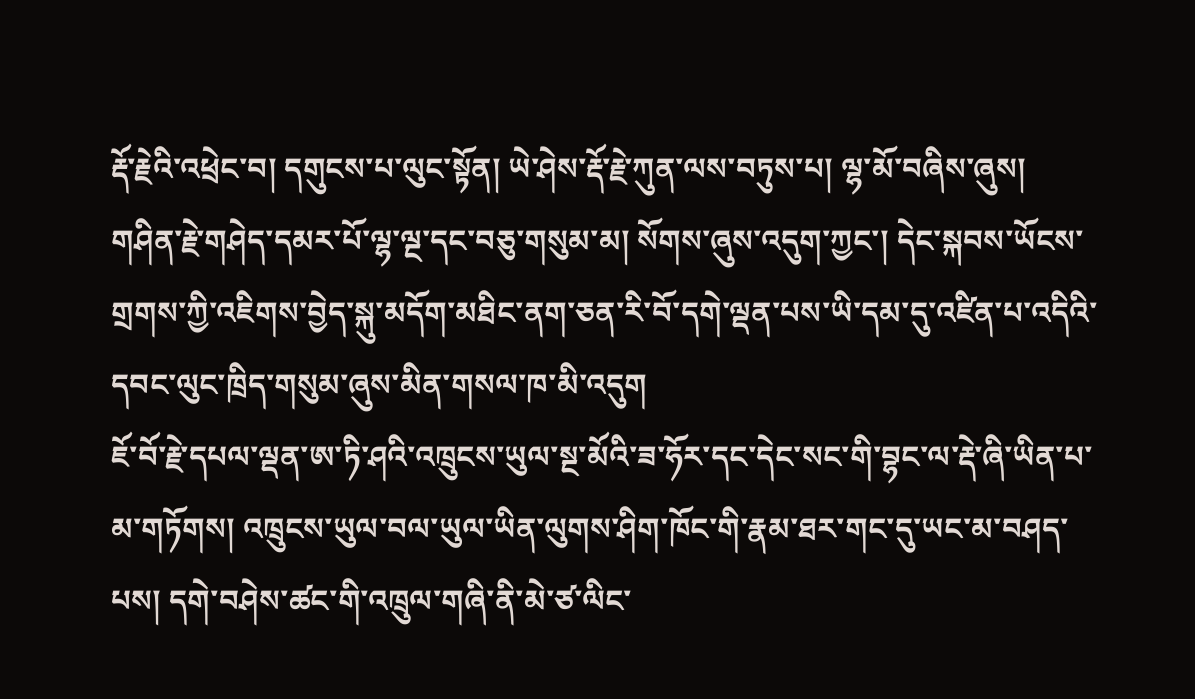རྡོ་རྗེའི་འཕྲེང་བ། དགུངས་པ་ལུང་སྟོན། ཡེ་ཤེས་རྡོ་རྗེ་ཀུན་ལས་བཏུས་པ། ལྷ་མོ་བཞིས་ཞུས། གཤིན་རྗེ་གཤེད་དམར་པོ་ལྷ་ལྔ་དང་བཅུ་གསུམ་མ། སོགས་ཞུས་འདུག་ཀྱང་། དེང་སྐབས་ཡོངས་གྲགས་ཀྱི་འཇིགས་བྱེད་སྐུ་མདོག་མཐིང་ནག་ཅན་རི་བོ་དགེ་ལྡན་པས་ཡི་དམ་དུ་འཛིན་པ་འདིའི་དབང་ལུང་ཁྲིད་གསུམ་ཞུས་མིན་གསལ་ཁ་མི་འདུག
ཇོ་བོ་རྗེ་དཔལ་ལྡན་ཨ་ཏི་ཤའི་འཁྲུངས་ཡུལ་སྔ་མོའི་ཟ་ཧོར་དང་དེང་སང་གི་བྷང་ལ་རྡེ་ཞི་ཡིན་པ་མ་གཏོགས། འཁྲུངས་ཡུལ་བལ་ཡུལ་ཡིན་ལུགས་ཤིག་ཁོང་གི་རྣམ་ཐར་གང་དུ་ཡང་མ་བཤད་པས། དགེ་བཤེས་ཚང་གི་འཁྲུལ་གཞི་ནི་མེ་ཙ་ལིང་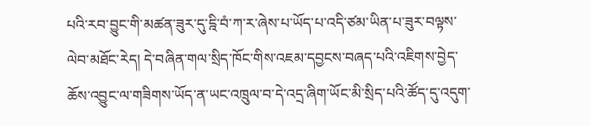པའི་རབ་བྱུང་གི་མཚན་ཟུར་དུ་དྰི་བཾ་ཀ་ར་ཞེས་པ་ཡོད་པ་འདི་ཙམ་ཡིན་པ་ཟུར་བལྟས་ལེབ་མཐོང་རེད། དེ་བཞིན་གལ་སྲིད་ཁོང་གིས་འཇམ་དབྱངས་བཞད་པའི་འཇིགས་བྱེད་ཆོས་འབྱུང་ལ་གཟིགས་ཡོད་ན་ཡང་འཁྲུལ་བ་དེ་འདྲ་ཞིག་ཡོང་མི་སྲིད་པའི་ཚོད་དུ་འདུག་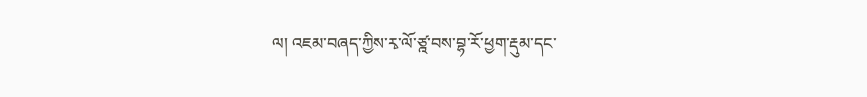ལ། འཇམ་བཞད་ཀྱིས་རྭ་ལོ་ཙྰ་བས་བྷ་རོ་ཕྱག་རྡུམ་དང་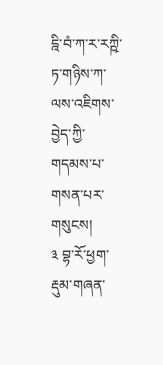དྰི་བཾ་ཀ་ར་རཀྵི་ཏ་གཉིས་ཀ་ལས་འཇིགས་བྱེད་ཀྱི་གདམས་པ་གསན་པར་གསུངས།
༣ བྷ་རོ་ཕྱག་རྡུམ་གཞན་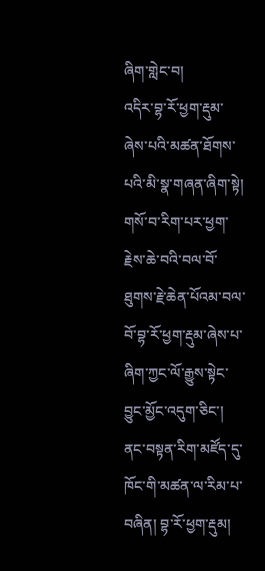ཞིག་གླེང་བ།
འདིར་བྷ་རོ་ཕྱག་རྡུམ་ཞེས་པའི་མཚན་ཐོགས་པའི་མི་སྣ་གཞན་ཞིག་སྟེ། གསོ་བ་རིག་པར་ཕྱག་རྗེས་ཆེ་བའི་བལ་བོ་ཐུགས་རྗེ་ཆེན་པོའམ་བལ་བོ་བྷ་རོ་ཕྱག་རྡུམ་ཞེས་པ་ཞིག་ཀྱང་ལོ་རྒྱུས་སྟེང་བྱུང་མྱོང་འདུག་ཅིང་། ནང་བསྟན་རིག་མཛོད་དུ་ཁོང་གི་མཚན་ལ་རིམ་པ་བཞིན། བྷ་རོ་ཕྱག་རྡུམ།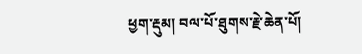ཕྱག་རྡུམ། བལ་པོ་ཐུགས་རྗེ་ཆེན་པོ།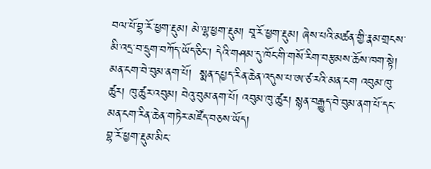བལ་པོ་བྷ་རོ་ཕྱག་རྡུམ། མེ་ལྷ་ཕྱག་རྡུམ། བཱ་རོ་ཕྱག་རྡུམ། ཞེས་པའི་མཚན་གྱི་རྣམ་གྲངས་མི་འདྲ་བ་དྲུག་བཀོད་ཡོད་ཅིང་། དེའི་གཤམ་དུ་ཁོང་གི་གསོ་རིག་བརྩམས་ཆོས་ཁག་སྟེ། མན་ངག་བེ་བུམ་ནག་པོ།  སྨན་དཔྱད་རིན་ཆེན་འདུས་པ་ཨ་ཙ་རའི་མན་ངག འབུམ་ཁུ་ཚུར། ཁུ་ཚུར་འབུམ། བེའུ་བུམ་ནག་པོ། འབུམ་ཁུ་ཚུར། སྙན་བརྒྱུད་བེ་བུམ་ནག་པོ་དང་མན་ངག་རིན་ཆེན་གཏེར་མཛོད་བཅས་ཡོད།
བྷ་རོ་ཕྱག་རྡུམ་མིང་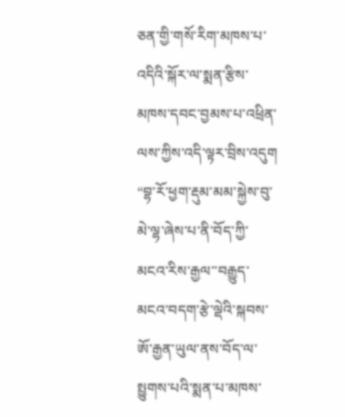ཅན་གྱི་གསོ་རིག་མཁས་པ་འདིའི་སྐོར་ལ་སྨན་རྩིས་མཁས་དབང་བྱམས་པ་འཕྲིན་ལས་ཀྱིས་འདི་ལྟར་བྲིས་འདུག “བྷ་རོ་ཕྱག་རྡུམ་མམ་སྐྱེས་བུ་མེ་ལྷ་ཞེས་པ་ནི་བོད་ཀྱི་མངའ་རིས་རྒྱལ་་བརྒྱུད་མངའ་བདག་རྩེ་ལྡེའི་སྐབས་ཨོ་རྒྱན་ཡུལ་ནས་བོད་ལ་སྤྱུགས་པའི་སྨན་པ་མཁས་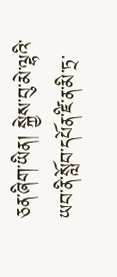ཅན་ཞིག་ཡིན། སྐྱེས་བུ་མེ་ལྷའི་ཡབ་ནི་སློབ་དཔོན་ཛི་ན་མི་ཏྲ་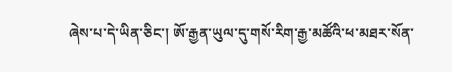ཞེས་པ་དེ་ཡིན་ཅིང་། ཨོ་རྒྱན་ཡུལ་དུ་གསོ་རིག་རྒྱ་མཚོའི་ཕ་མཐར་སོན་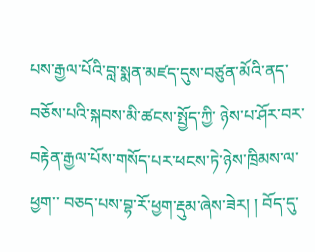པས་རྒྱལ་པོའི་བླ་སྨན་མཛད་དུས་བཙུན་མོའི་ནད་བཅོས་པའི་སྐབས་མི་ཚངས་སྤྱོད་ཀྱི་ ཉེས་པ་ཤོར་བར་བརྟེན་རྒྱལ་པོས་གསོད་པར་ཕངས་ཏེ་ཉེས་ཁྲིམས་ལ་ཕྱག་་ བཅད་པས་བྷ་རོ་ཕྱག་རྡུམ་ཞེས་ཟེར། ། བོད་དུ་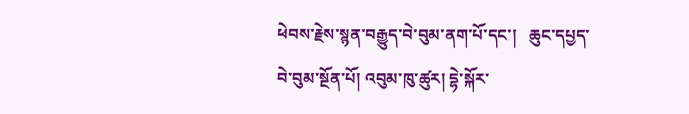ཕེབས་རྗེས་སྙན་བརྒྱུད་བེ་བུམ་ནག་པོ་དང་།   ཆུང་དཔྱད་བེ་བུམ་སྔོན་པོ། འབུམ་ཁུ་ཚུར། དྷེ་སྐོར་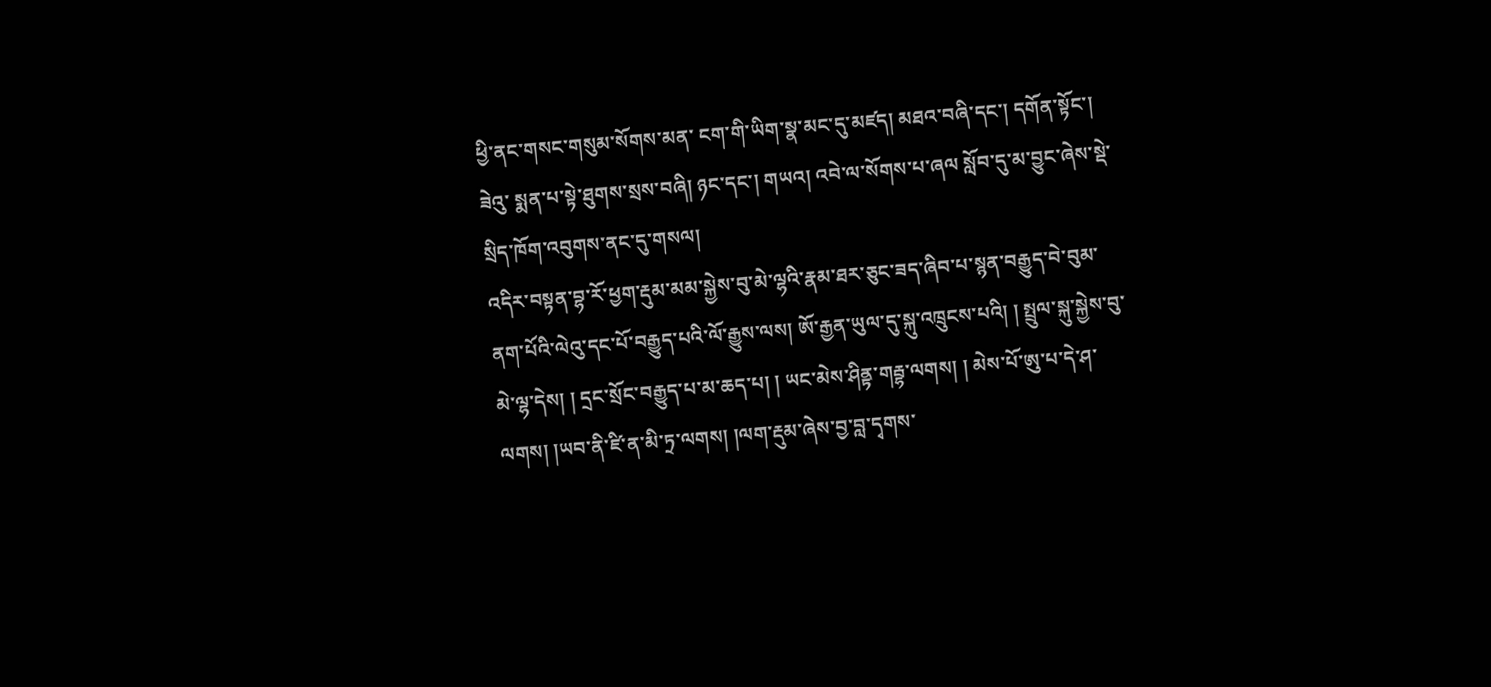ཕྱི་ནང་གསང་གསུམ་སོགས་མན་ ངག་གི་ཡིག་སྣ་མང་དུ་མཛད། མཐའ་བཞི་དང་། དགོན་སྟོང་། ཟེའུ་ སྨན་པ་སྟེ་ཐུགས་སྲས་བཞི། ཉང་དང་། གཡའ། འབེ་ལ་སོགས་པ་ཞལ སློབ་དུ་མ་བྱུང་ཞེས་སྡེ་སྲིད་ཁོག་འབུགས་ནང་དུ་གསལ།
འདིར་བསྟན་བྷ་རོ་ཕྱག་རྡུམ་མམ་སྐྱེས་བུ་མེ་ལྷའི་རྣམ་ཐར་ཅུང་ཟད་ཞིབ་པ་སྙན་བརྒྱུད་བེ་བུམ་ནག་པོའི་ལེའུ་དང་པོ་བརྒྱུད་པའི་ལོ་རྒྱུས་ལས། ཨོ་རྒྱན་ཡུལ་དུ་སྐུ་འཁྲུངས་པའི། ། སྤྲུལ་སྐུ་སྐྱེས་བུ་མེ་ལྷ་དེས། ། དྲང་སྲོང་བརྒྱུད་པ་མ་ཆད་པ། ། ཡང་མེས་ཤིནྟ་གརྦྷ་ལགས། ། མེས་པོ་ཨུ་པ་དེ་ཤ་ལགས། །ཡབ་ནི་ཛི་ན་མི་ཏྲ་ལགས། །ལག་རྡུམ་ཞེས་བྱ་བླ་དྭགས་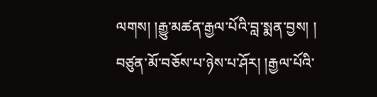ལགས། །རྒྱུ་མཚན་རྒྱལ་པོའི་བླ་སྨན་བྱས། ། བཙུན་མོ་བཅོས་པ་ཉེས་པ་ཤོར། །རྒྱལ་པོའི་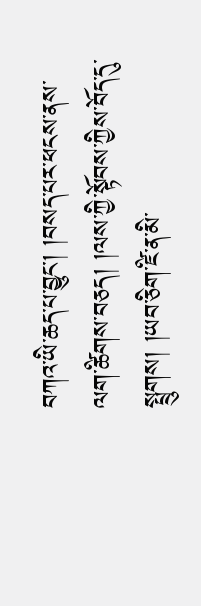བཀའ་ཡི་ཆད་པ་བྱུང་། །བསད་པར་ཕངས་ནས་ལག་ཚིགས་བཅད། །ལས་ཀྱི་སྟོབས་ཀྱིས་བོད་དུ་སྤྲུགས། །ཡབ་ཅིག་ཛི་ན་མི་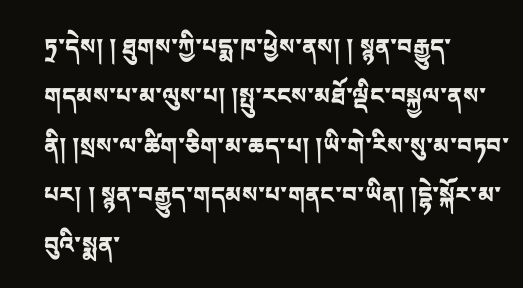ཏྲ་དེས། ། ཐུགས་ཀྱི་པདྨ་ཁ་ཕྱེས་ནས། ། སྙན་བརྒྱུད་གདམས་པ་མ་ལུས་པ། །སྤུ་རངས་མཐོ་ལྡིང་བསྐྱལ་ནས་ནི། །སྲས་ལ་ཚིག་ཅིག་མ་ཆད་པ། །ཡི་གེ་རིས་སུ་མ་བཏབ་པར། ། སྙན་བརྒྱུད་གདམས་པ་གནང་བ་ཡིན། །དྷེ་སྐོར་མ་བུའི་སྨན་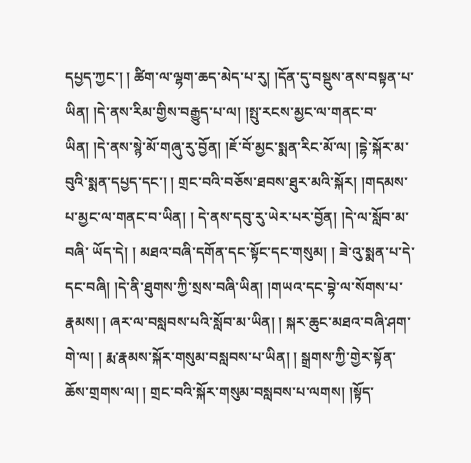དཔྱད་ཀྱང་། ། ཚིག་ལ་ལྷག་ཆད་མེད་པ་རུ། །དོན་དུ་བསྡུས་ནས་བསྟན་པ་ཡིན། །དེ་ནས་རིམ་གྱིས་བརྒྱུད་པ་ལ། །སྤུ་རངས་མྱང་ལ་གནང་བ་ཡིན། །དེ་ནས་སྙེ་མོ་གཞུ་རུ་བྱོན། །ཇོ་བོ་མྱང་སྨན་རིང་མོ་ལ། །དྷེ་སྐོར་མ་བུའི་སྨན་དཔྱད་དང་། ། གྲང་བའི་བཅོས་ཐབས་ཐུར་མའི་སྐོར། །གདམས་པ་མྱང་ལ་གནང་བ་ཡིན། ། དེ་ནས་དབུ་རུ་ཡེར་པར་བྱོན། །དེ་ལ་སློབ་མ་བཞི་ ཡོད་དེ། ། མཐའ་བཞི་དགོན་དང་སྟོང་དང་གསུམ། ། ཟེ་འུ་སྨན་པ་དེ་དང་བཞི། །དེ་ནི་ཐུགས་ཀྱི་སྲས་བཞི་ཡིན། །གཡའ་དང་བྷེ་ལ་སོགས་པ་རྣམས། ། ཞར་ལ་བསླབས་པའི་སློབ་མ་ཡིན། ། སྐར་ཆུང་མཐའ་བཞི་ཤག་གེ་ལ། ། རྨ་རྣམས་སྐོར་གསུམ་བསླབས་པ་ཡིན། ། སྒྲགས་ཀྱི་གྱེར་སྟོན་ཆོས་གྲགས་ལ། ། གྲང་བའི་སྐོར་གསུམ་བསླབས་པ་ལགས། །སྟོད་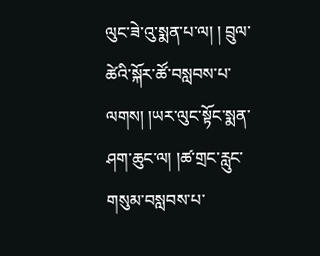ལུང་ཟེ་འུ་སྨན་པ་ལ། ། བྲུལ་ ཚེའི་སྐོར་ཚོ་བསླབས་པ་ལགས། །ཡར་ལུང་སྟོང་སྨན་ཤག་ཆུང་ལ། །ཚ་གྲང་རླུང་གསུམ་བསླབས་པ་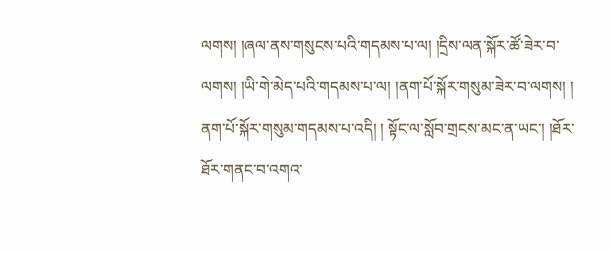ལགས། །ཞལ་ནས་གསུངས་པའི་གདམས་པ་ལ། །དྲིས་ལན་སྐོར་ཚོ་ཟེར་བ་ལགས། །ཡི་གེ་མེད་པའི་གདམས་པ་ལ། །ནག་པོ་སྐོར་གསུམ་ཟེར་བ་ལགས། ། ནག་པོ་སྐོར་གསུམ་གདམས་པ་འདི། ། སྟོང་ལ་སློབ་གྲངས་མང་ན་ཡང་། །ཐོར་ཐོར་གནང་བ་འགའ་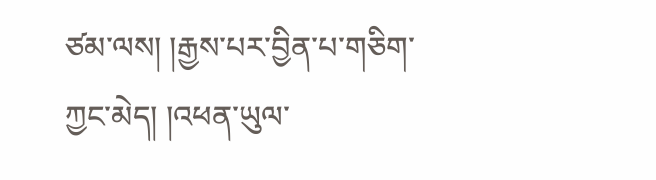ཙམ་ལས། །རྒྱས་པར་བྱིན་པ་གཅིག་ཀྱང་མེད། །འཕན་ཡུལ་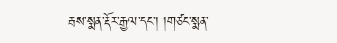རྦས་སྨན་རྡོར་རྒྱལ་དང་། །གཙང་སྨན་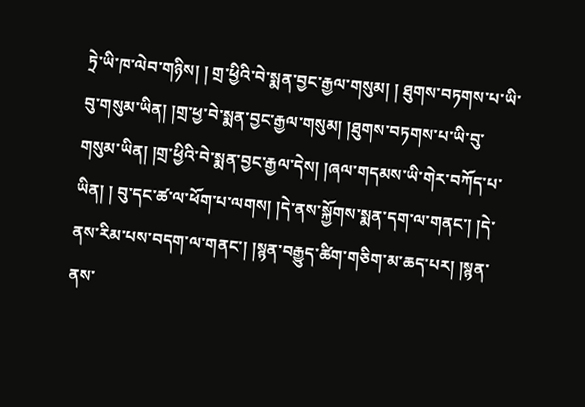ཏྲེ་ཡི་ཁ་ལེབ་གཉིས། ། གྲ་ཕྱིའི་བེ་སྨན་བྱང་རྒྱལ་གསུམ། ། ཐུགས་བཏགས་པ་ཡི་བུ་གསུམ་ཡིན། །གྲ་ཕྱ་བེ་སྨན་བྱང་རྒྱལ་གསུམ། །ཐུགས་བཏགས་པ་ཡི་བུ་གསུམ་ཡིན། །གྲ་ཕྱིའི་བེ་སྨན་བྱང་རྒྱལ་དེས། །ཞལ་གདམས་ཡི་གེར་བཀོད་པ་ཡིན། ། བུ་དང་ཚ་ལ་ཕོག་པ་ལགས། །དེ་ནས་སྐྱོགས་སྨན་དག་ལ་གནང་། །དེ་ནས་རིམ་པས་བདག་ལ་གནང་། །སྙན་བརྒྱུད་ཚིག་གཅིག་མ་ཆད་པར། །སྙན་ནས་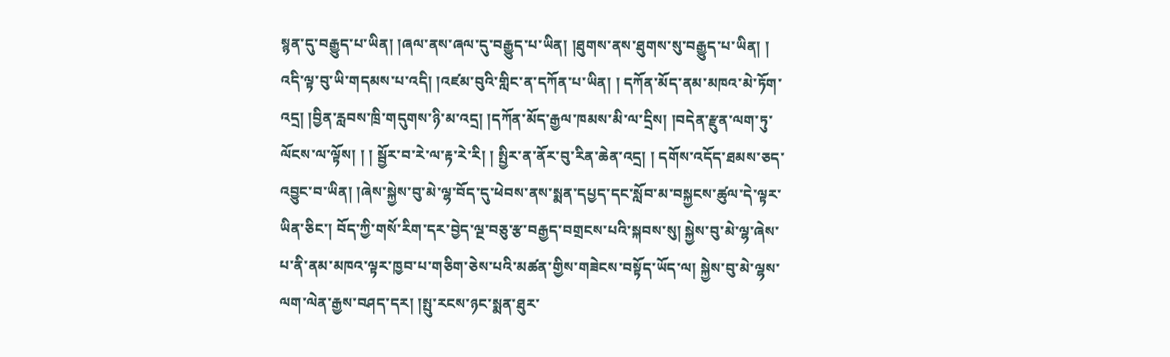སྙན་དུ་བརྒྱུད་པ་ཡིན། །ཞལ་ནས་ཞལ་དུ་བརྒྱུད་པ་ཡིན། །ཐུགས་ནས་ཐུགས་སུ་བརྒྱུད་པ་ཡིན། ། འདི་ལྟ་བུ་ཡི་གདམས་པ་འདི། །འཛམ་བུའི་གླིང་ན་དཀོན་པ་ཡིན། ། དཀོན་མོད་ནམ་མཁའ་མེ་ཏོག་འདྲ། །བྱིན་རླབས་ཁྲི་གདུགས་ཉི་མ་འདྲ། །དཀོན་མོད་རྒྱལ་ཁམས་མི་ལ་དྲིས། །བདེན་རྫུན་ལག་ཏུ་ལོངས་ལ་ལྟོས། ། ། སྦྱོར་བ་རེ་ལ་རྟ་རེ་རི། ། སྤྱིར་ན་ནོར་བུ་རིན་ཆེན་འདྲ། ། དགོས་འདོད་ཐམས་ཅད་འབྱུང་བ་ཡིན། །ཞེས་སྐྱེས་བུ་མེ་ལྷ་བོད་དུ་ཕེབས་ནས་སྨན་དཔྱད་དང་སློབ་མ་བསྐྱངས་ཚུལ་དེ་ལྟར་ཡིན་ཅིང་། བོད་ཀྱི་གསོ་རིག་དར་བྱེད་ལྔ་བཅུ་རྩ་བརྒྱད་བགྲངས་པའི་སྐབས་སུ། སྐྱེས་བུ་མེ་ལྷ་ཞེས་པ་ནི་ནམ་མཁའ་ལྟར་ཁྱབ་པ་གཅིག་ཅེས་པའི་མཚན་གྱིས་གཟེངས་བསྟོད་ཡོད་ལ། སྐྱེས་བུ་མེ་ལྷས་ལག་ལེན་རྒྱས་བཤད་དར། །སྤུ་རངས་ཉང་སྨན་ཐུར་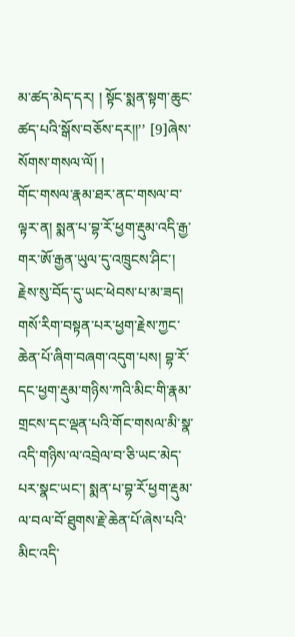མ་ཚད་མེད་དར། ། སྟོང་སྨན་སྟག་ཆུང་ཚད་པའི་སྒོས་བཅོས་དར།།’’ [9]ཞེས་སོགས་གསལ་ལོ། །
གོང་གསལ་རྣམ་ཐར་ནང་གསལ་བ་ལྟར་ན། སྨན་པ་བྷ་རོ་ཕྱག་རྡུམ་འདི་རྒྱ་གར་ཨོ་རྒྱན་ཡུལ་དུ་འཁྲུངས་ཤིང་། རྗེས་སུ་བོད་དུ་ཡང་ཕེབས་པ་མ་ཟད། གསོ་རིག་བསྟན་པར་ཕྱག་རྗེས་ཀྱང་ཆེན་པོ་ཞིག་བཞག་འདུག་པས། བྷ་རོ་དང་ཕྱག་རྡུམ་གཉིས་ཀའི་མིང་གི་རྣམ་གྲངས་དང་ལྡན་པའི་གོང་གསལ་མི་སྣ་འདི་གཉིས་ལ་འབྲེལ་བ་ཅི་ཡང་མེད་པར་སྣང་ཡང་། སྨན་པ་བྷ་རོ་ཕྱག་རྡུམ་ལ་བལ་བོ་ཐུགས་རྗེ་ཆེན་པོ་ཞེས་པའི་མིང་འདི་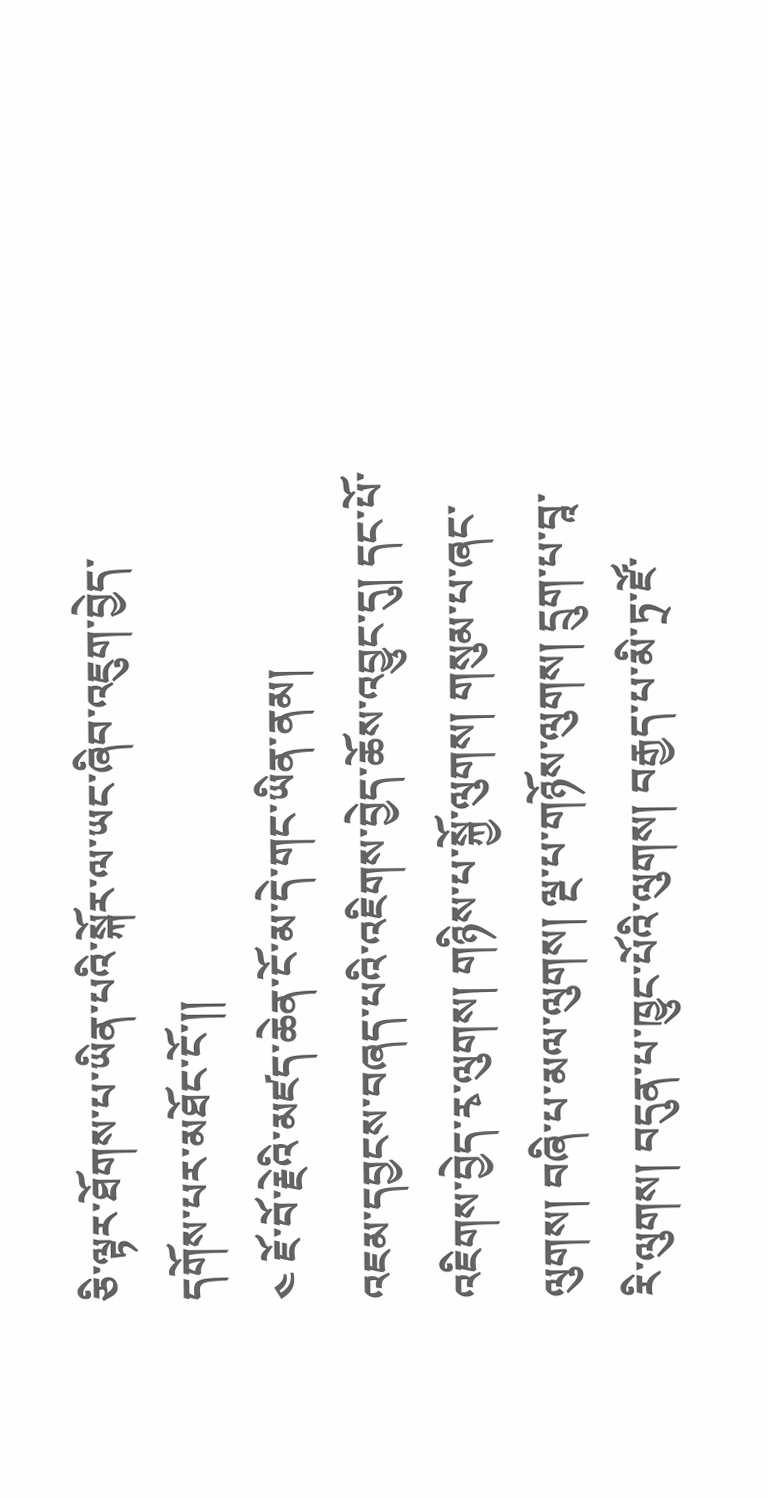ཅི་ལྟར་ཐོགས་པ་ཡིན་པའི་སྐོར་ལ་ཡང་ཞིབ་འཇུག་བྱེད་དགོས་པར་མཐོང་ངོ་།།
༤ ཇོ་བོ་རྗེའི་མཛད་ཆེན་ངོ་མ་དེ་གང་ཡིན་ནམ།
འཇམ་དབྱངས་བཞད་པའི་འཇིགས་བྱེད་ཆོས་འབྱུང་དུ། དང་པོ་འཇིགས་བྱེད་རྭ་ལུགས། གཉིས་པ་སྐྱོ་ལུགས། གསུམ་པ་ཞང་ལུགས། བཞི་པ་མལ་ལུགས། ལྔ་པ་གཉོས་ལུགས། དྲུག་པ་བཱ་རི་ལུགས། བདུན་པ་ཁྱུང་པོའི་ལུགས། བརྒྱད་པ་མི་ཏྲ་ཛོ་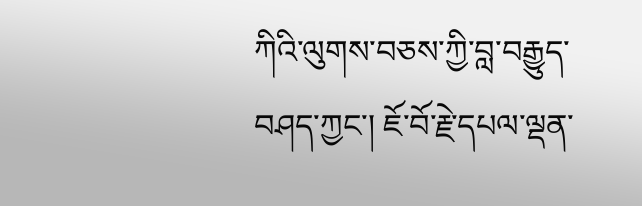ཀིའི་ལུགས་བཅས་ཀྱི་བླ་བརྒྱུད་བཤད་ཀྱང་། ཇོ་བོ་རྗེ་དཔལ་ལྡན་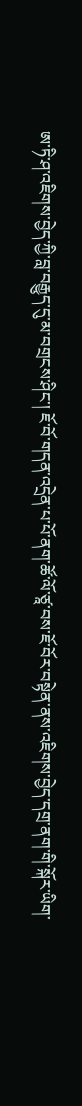ཨ་ཏི་ཤ་འཇིགས་བྱེད་ཀྱི་བླ་བརྒྱུད་དུ་མ་བགྲངས་ཤིང་། ཇོ་བོ་གདན་འདྲེན་པ་པོ་ནག་ཚོ་ལོ་ཙཱ་བས་ཇོ་བོར་བསྟེན་ནས་འཇིགས་བྱེད་དགྲ་ནག་གི་སྐོར་ཡིག་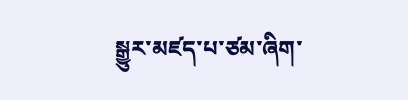སྒྱུར་མཛད་པ་ཙམ་ཞིག་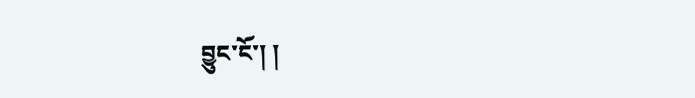བྱུང་ངོ་། །